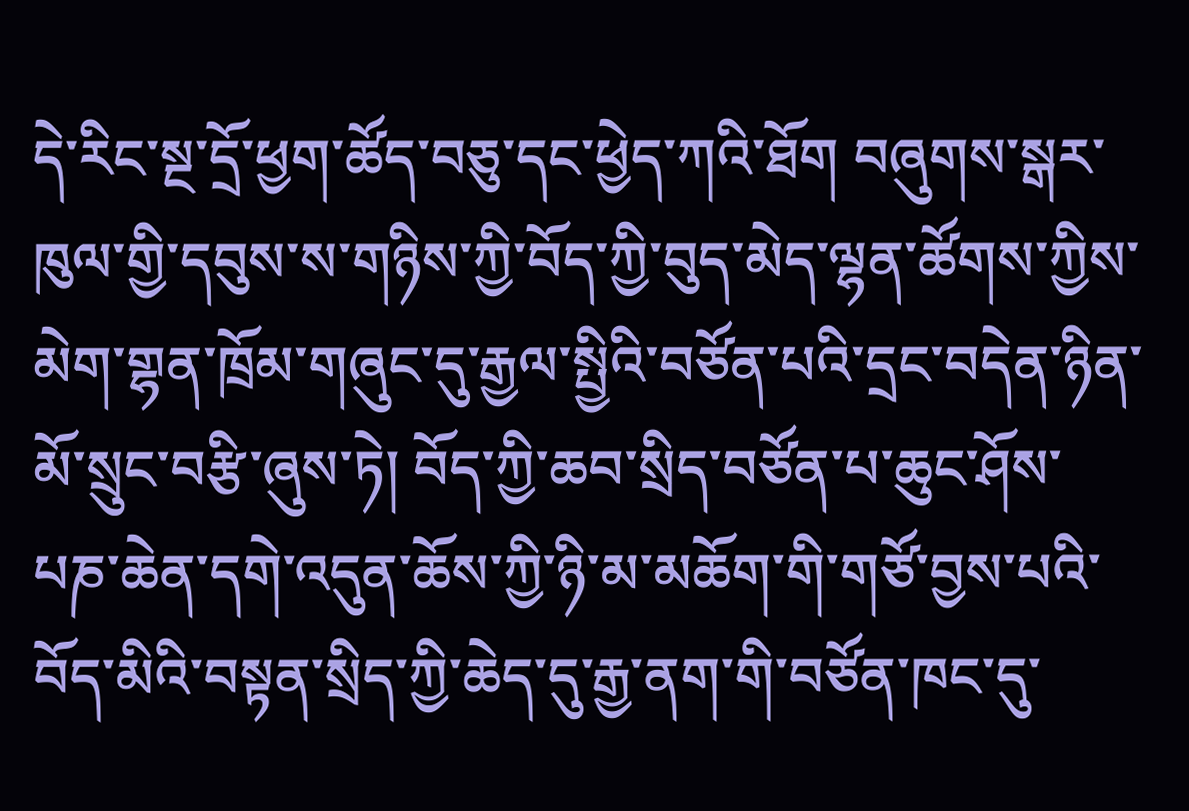དེ་རིང་སྔ་དྲོ་ཕྱག་ཚོད་བཅུ་དང་ཕྱེད་ཀའི་ཐོག བཞུགས་སྒར་ཁུལ་གྱི་དབུས་ས་གཉིས་ཀྱི་བོད་ཀྱི་བུད་མེད་ལྷན་ཚོགས་ཀྱིས་མེག་གྷན་ཁྲོམ་གཞུང་དུ་རྒྱལ་སྤྱིའི་བཙོན་པའི་དྲང་བདེན་ཉིན་མོ་སྲུང་བརྩི་ཞུས་ཏེ། བོད་ཀྱི་ཆབ་སྲིད་བཙོན་པ་ཆུང་ཤོས་པཎ་ཆེན་དགེ་འདུན་ཆོས་ཀྱི་ཉི་མ་མཆོག་གི་གཙོ་བྱས་པའི་བོད་མིའི་བསྟན་སྲིད་ཀྱི་ཆེད་དུ་རྒྱ་ནག་གི་བཙོན་ཁང་དུ་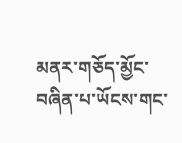མནར་གཅོད་མྱོང་བཞིན་པ་ཡོངས་གང་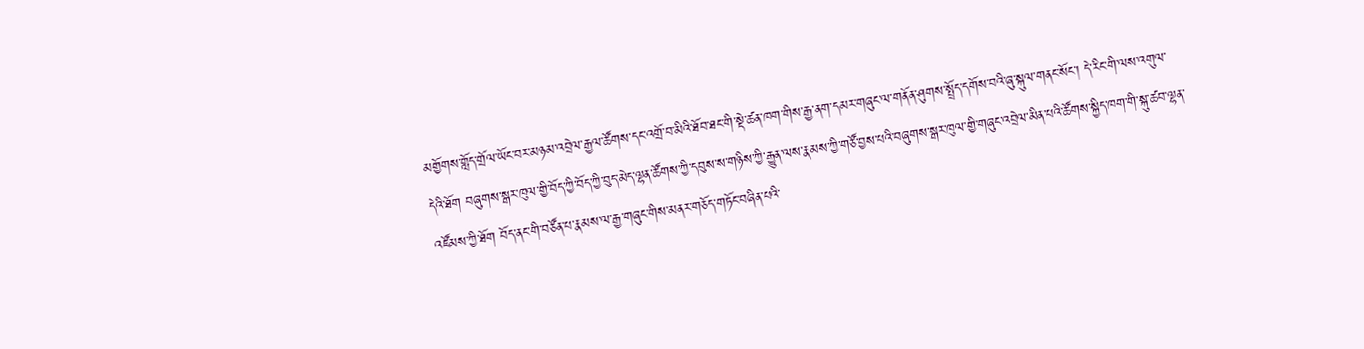མགྱོགས་གློད་གྲོལ་ཡོང་བར་མཉམ་འབྲེལ་རྒྱལ་ཚོགས་དང་འགྲོ་བ་མིའི་ཐོབ་ཐང་གི་སྡེ་ཚན་ཁག་གིས་རྒྱ་ནག་དམར་གཞུང་ལ་གནོན་ཤུགས་སྤྲོད་དགོས་བའི་ཞུ་སྐུལ་གནང་སོང་། དེ་རིང་གི་ལས་འགུལ་དེའི་ཐོག བཞུགས་སྒར་ཁུལ་གྱི་བོད་ཀྱི་བོད་ཀྱི་བུད་མེད་ལྷན་ཚོགས་ཀྱི་དབུས་ས་གཉིས་ཀྱི་རྒྱུན་ལས་རྣམས་ཀྱི་གཙོ་བྱས་པའི་བཞུགས་སྒར་ཁུལ་གྱི་གཞུང་འབྲེལ་མིན་པའི་ཚོགས་སྐྱིད་ཁག་གི་སྐུ་ཚབ་ལྷན་འཛོམས་ཀྱི་ཐོག བོད་ནང་གི་བཙོན་པ་རྣམས་ལ་རྒྱ་གཞུང་གིས་མནར་གཅོད་གཏོང་བཞིན་པའི་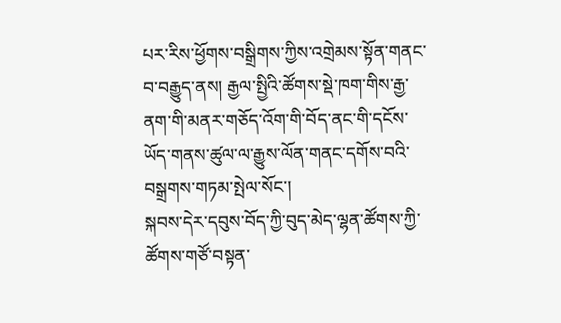པར་རིས་ཕྱོགས་བསྒྲིགས་ཀྱིས་འགྲེམས་སྟོན་གནང་བ་བརྒྱུད་ནས། རྒྱལ་སྤྱིའི་ཚོགས་སྡེ་ཁག་གིས་རྒྱ་ནག་གི་མནར་གཅོད་འོག་གི་བོད་ནང་གི་དངོས་ཡོད་གནས་ཚུལ་ལ་རྒྱུས་ལོན་གནང་དགོས་བའི་བསྒྲགས་གཏམ་སྤེལ་སོང་།
སྐབས་དེར་དབུས་བོད་ཀྱི་བུད་མེད་ལྷན་ཚོགས་ཀྱི་ཚོགས་གཙོ་བསྟན་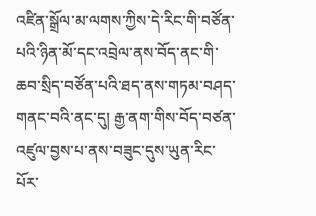འཛིན་སྒྲོལ་མ་ལགས་ཀྱིས་དེ་རིང་གི་བཙོན་པའི་ཉིན་མོ་དང་འབྲེལ་ནས་བོད་ནང་གི་ཆབ་སྲིད་བཙོན་པའི་ཐད་ནས་གཏམ་བཤད་གནང་བའི་ནང་དུ། རྒྱ་ནག་གིས་བོད་བཙན་འཛུལ་བྱས་པ་ནས་བཟུང་དུས་ཡུན་རིང་པོར་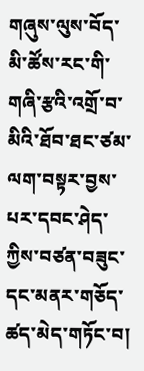གཞུས་ལུས་བོད་མི་ཚོས་རང་གི་གཞི་རྩའི་འགྲོ་བ་མིའི་ཐོབ་ཐང་ཙམ་ལག་བསྟར་བྱས་པར་དབང་ཤེད་ཀྱིས་བཙན་བཟུང་དང་མནར་གཅོད་ཚད་མེད་གཏོང་བ།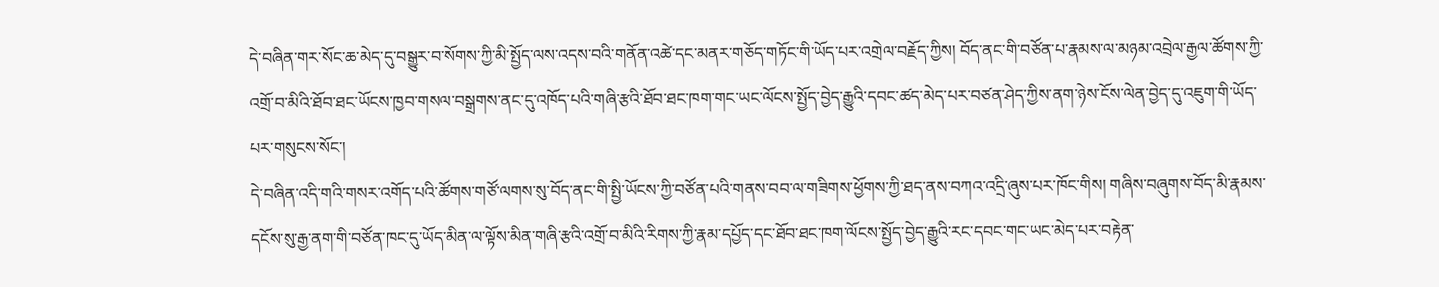དེ་བཞིན་གར་སོང་ཆ་མེད་དུ་བསྒྱུར་བ་སོགས་ཀྱི་མི་སྤྱོད་ལས་འདས་བའི་གནོན་འཚེ་དང་མནར་གཅོད་གཏོང་གི་ཡོད་པར་འགྲེལ་བརྗོད་ཀྱིས། བོད་ནང་གི་བཙོན་པ་རྣམས་ལ་མཉམ་འབྲེལ་རྒྱལ་ཚོགས་ཀྱི་འགྲོ་བ་མིའི་ཐོབ་ཐང་ཡོངས་ཁྱབ་གསལ་བསྒྲགས་ནང་དུ་འཁོད་པའི་གཞི་རྩའི་ཐོབ་ཐང་ཁག་གང་ཡང་ལོངས་སྤྱོད་བྱེད་རྒྱུའི་དབང་ཚད་མེད་པར་བཙན་ཤེད་ཀྱིས་ནག་ཉེས་ངོས་ལེན་བྱེད་དུ་འཇུག་གི་ཡོད་པར་གསུངས་སོང་།
དེ་བཞིན་འདི་གའི་གསར་འགོད་པའི་ཚོགས་གཙོ་ལགས་སུ་བོད་ནང་གི་སྤྱི་ཡོངས་ཀྱི་བཙོན་པའི་གནས་བབ་ལ་གཟིགས་ཕྱོགས་ཀྱི་ཐད་ནས་བཀའ་འདྲི་ཞུས་པར་ཁོང་གིས། གཞིས་བཞུགས་བོད་མི་རྣམས་དངོས་སུ་རྒྱ་ནག་གི་བཙོན་ཁང་དུ་ཡོད་མིན་ལ་ལྟོས་མིན་གཞི་རྩའི་འགྲོ་བ་མིའི་རིགས་ཀྱི་རྣམ་དཔྱོད་དང་ཐོབ་ཐང་ཁག་ལོངས་སྤྱོད་བྱེད་རྒྱུའི་རང་དབང་གང་ཡང་མེད་པར་བརྟེན་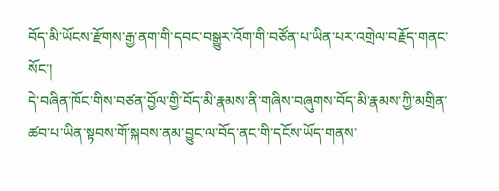བོད་མི་ཡོངས་རྫོགས་རྒྱ་ནག་གི་དབང་བསྒྱུར་འོག་གི་བཙོན་པ་ཡིན་པར་འགྲེལ་བརྗོད་གནང་སོང་།
དེ་བཞིན་ཁོང་གིས་བཙན་བྱོལ་གྱི་བོད་མི་རྣམས་ནི་གཞིས་བཞུགས་བོད་མི་རྣམས་ཀྱི་མགྲིན་ཚབ་པ་ཡིན་སྟབས་གོ་སྐབས་ནམ་བྱུང་ལ་བོད་ནང་གི་དངོས་ཡོད་གནས་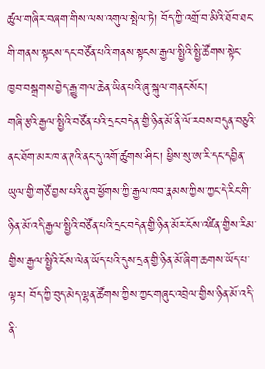ཚུལ་གཞིར་བཞག་གིས་ལས་འགུལ་སྤེལ་ཏེ། བོད་ཀྱི་འགྲོ་བ་མིའི་ཐོབ་ཐང་གི་གནས་སྟངས་དང་བཙོན་པའི་གནས་སྟངས་རྒྱལ་སྤྱིའི་སྤྱི་ཚོགས་སྟེང་ཁྱབ་བསྒྲགས་བྱེད་རྒྱུ་གལ་ཆེན་ཡིན་པའི་ཞུ་སྐུལ་གནང་སོང་།
གཞི་རྩའི་རྒྱལ་སྤྱིའི་བཙོན་པའི་དྲང་བདེན་གྱི་ཉིན་མོ་ནི་ལོ་རབས་བདུན་བཅུའི་ནང་ཐོག་མར་ཁ་ན་ཊའི་ནང་དུ་འགོ་ཚུགས་ཤིང་། ཕྱིས་སུ་ཨ་རི་དང་དབྱིན་ཡུལ་གྱི་གཙོ་བྱས་པའི་ནུབ་ཕྱོགས་ཀྱི་རྒྱལ་ཁབ་རྣམས་ཀྱིས་ཀྱང་དེ་རིང་གི་ཉིན་མོ་འདི་རྒྱལ་སྤྱིའི་བཙོན་པའི་དྲང་བདེན་གྱི་ཉིན་མོར་ངོས་འཛིན་གྱིས་རིམ་གྱིས་རྒྱལ་སྤྱིའི་ངོས་ལེན་ཡོད་པའི་དུས་དྲན་གྱི་ཉིན་མོ་ཞིག་ཆགས་ཡོད་པ་ལྟར། བོད་ཀྱི་བུད་མེད་ལྷན་ཚོགས་ཀྱིས་ཀྱང་གཞུང་འབྲེལ་གྱིས་ཉིན་མོ་འདི་ནི་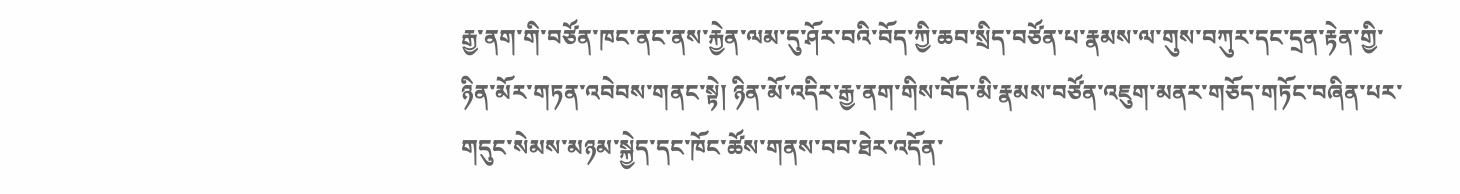རྒྱ་ནག་གི་བཙོན་ཁང་ནང་ནས་རྐྱེན་ལམ་དུ་ཤོར་བའི་བོད་ཀྱི་ཆབ་སྲིད་བཙོན་པ་རྣམས་ལ་གུས་བཀུར་དང་དྲན་རྟེན་གྱི་ཉིན་མོར་གཏན་འབེབས་གནང་སྟེ། ཉིན་མོ་འདིར་རྒྱ་ནག་གིས་བོད་མི་རྣམས་བཙོན་འཇུག་མནར་གཅོད་གཏོང་བཞིན་པར་གདུང་སེམས་མཉམ་སྐྱེད་དང་ཁོང་ཚོས་གནས་བབ་ཐེར་འདོན་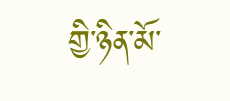གྱི་ཉིན་མོ་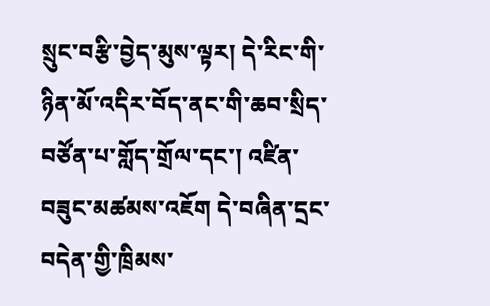སྲུང་བརྩི་བྱེད་མུས་ལྟར། དེ་རིང་གི་ཉིན་མོ་འདིར་བོད་ནང་གི་ཆབ་སྲིད་བཙོན་པ་གློད་གྲོལ་དང་། འཛིན་བཟུང་མཚམས་འཇོག དེ་བཞིན་དྲང་བདེན་གྱི་ཁྲིམས་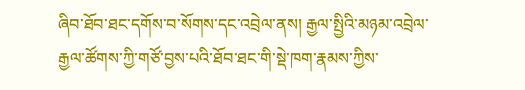ཞིབ་ཐོབ་ཐང་དགོས་བ་སོགས་དང་འབྲེལ་ནས། རྒྱལ་སྤྱིའི་མཉམ་འབྲེལ་རྒྱལ་ཚོགས་ཀྱི་གཙོ་བྱས་པའི་ཐོབ་ཐང་གི་སྡེ་ཁག་རྣམས་ཀྱིས་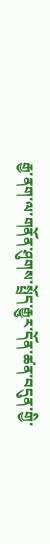རྒྱ་ནག་ལ་གནོན་ཤུགས་སྤྲོད་རྒྱུར་དོན་ཚན་བདུན་གྱི་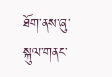ཐོག་ནས་ཞུ་སྐུལ་གནང་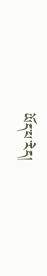ཡོད་པ་རེད།